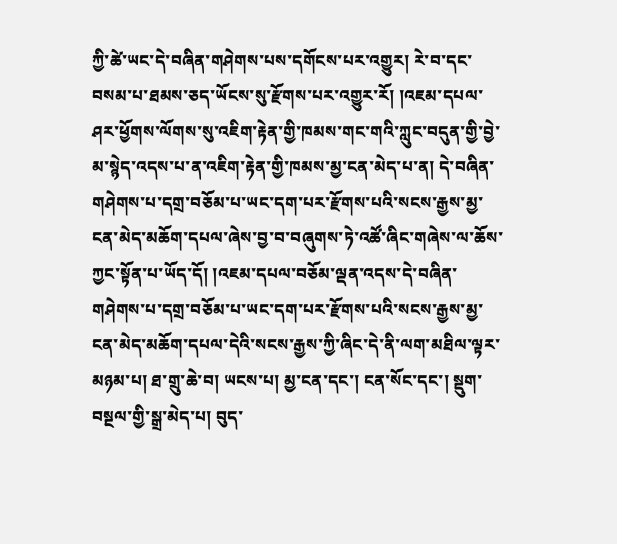ཀྱི་ཚེ་ཡང་དེ་བཞིན་གཤེགས་པས་དགོངས་པར་འགྱུར། རེ་བ་དང་བསམ་པ་ཐམས་ཅད་ཡོངས་སུ་རྫོགས་པར་འགྱུར་རོ། །འཇམ་དཔལ་ཤར་ཕྱོགས་ལོགས་སུ་འཇིག་རྟེན་གྱི་ཁམས་གང་གའི་ཀླུང་བདུན་གྱི་བྱེ་མ་སྙེད་འདས་པ་ན་འཇིག་རྟེན་གྱི་ཁམས་མྱ་ངན་མེད་པ་ན། དེ་བཞིན་གཤེགས་པ་དགྲ་བཅོམ་པ་ཡང་དག་པར་རྫོགས་པའི་སངས་རྒྱས་མྱ་ངན་མེད་མཆོག་དཔལ་ཞེས་བྱ་བ་བཞུགས་ཏེ་འཚོ་ཞིང་གཞེས་ལ་ཆོས་ཀྱང་སྟོན་པ་ཡོད་དོ། །འཇམ་དཔལ་བཅོམ་ལྡན་འདས་དེ་བཞིན་གཤེགས་པ་དགྲ་བཅོམ་པ་ཡང་དག་པར་རྫོགས་པའི་སངས་རྒྱས་མྱ་ངན་མེད་མཆོག་དཔལ་དེའི་སངས་རྒྱས་ཀྱི་ཞིང་དེ་ནི་ལག་མཐིལ་ལྟར་མཉམ་པ། ཐ་གྲུ་ཆེ་བ། ཡངས་པ། མྱ་ངན་དང་། ངན་སོང་དང་། སྡུག་བསྔལ་གྱི་སྒྲ་མེད་པ། བུད་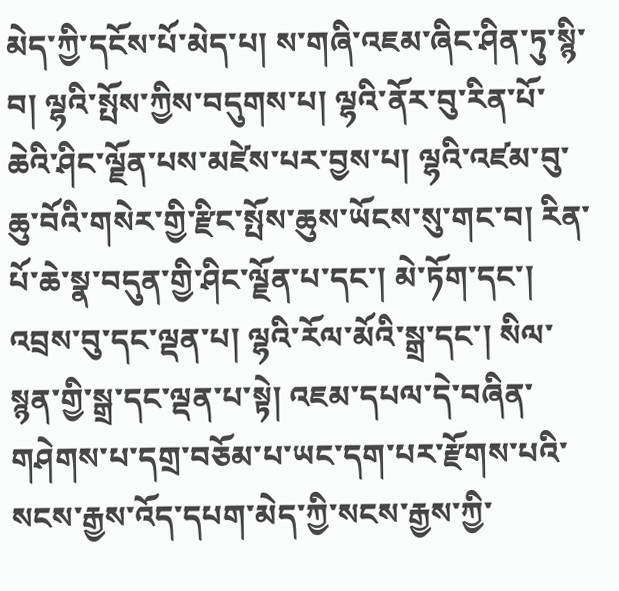མེད་ཀྱི་དངོས་པོ་མེད་པ། ས་གཞི་འཇམ་ཞིང་ཤིན་ཏུ་སྙི་བ། ལྷའི་སྤོས་ཀྱིས་བདུགས་པ། ལྷའི་ནོར་བུ་རིན་པོ་ཆེའི་ཤིང་ལྗོན་པས་མཛེས་པར་བྱས་པ། ལྷའི་འཛམ་བུ་ཆུ་བོའི་གསེར་གྱི་རྫིང་སྤོས་ཆུས་ཡོངས་སུ་གང་བ། རིན་པོ་ཆེ་སྣ་བདུན་གྱི་ཤིང་ལྗོན་པ་དང་། མེ་ཏོག་དང་། འབྲས་བུ་དང་ལྡན་པ། ལྷའི་རོལ་མོའི་སྒྲ་དང་། སིལ་སྙན་གྱི་སྒྲ་དང་ལྡན་པ་སྟེ། འཇམ་དཔལ་དེ་བཞིན་གཤེགས་པ་དགྲ་བཅོམ་པ་ཡང་དག་པར་རྫོགས་པའི་སངས་རྒྱས་འོད་དཔག་མེད་ཀྱི་སངས་རྒྱས་ཀྱི་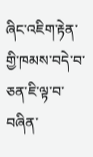ཞིང་འཇིག་རྟེན་གྱི་ཁམས་བདེ་བ་ཅན་ཇི་ལྟ་བ་བཞིན་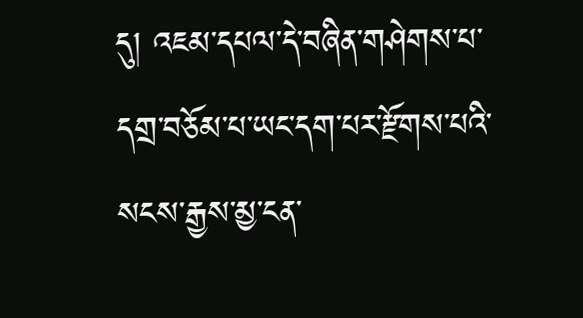དུ། འཇམ་དཔལ་དེ་བཞིན་གཤེགས་པ་དགྲ་བཅོམ་པ་ཡང་དག་པར་རྫོགས་པའི་སངས་རྒྱས་མྱ་ངན་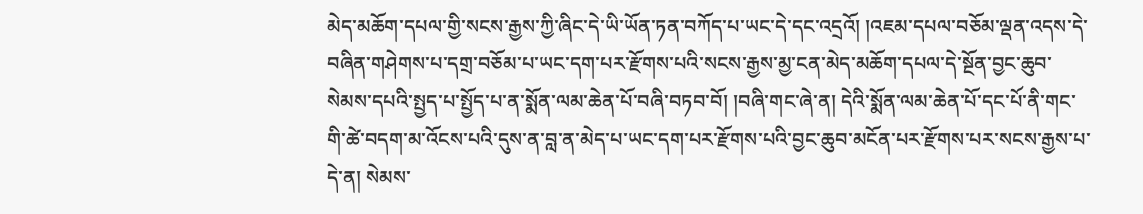མེད་མཆོག་དཔལ་གྱི་སངས་རྒྱས་ཀྱི་ཞིང་དེ་ཡི་ཡོན་ཏན་བཀོད་པ་ཡང་དེ་དང་འདྲའོ། །འཇམ་དཔལ་བཅོམ་ལྡན་འདས་དེ་བཞིན་གཤེགས་པ་དགྲ་བཅོམ་པ་ཡང་དག་པར་རྫོགས་པའི་སངས་རྒྱས་མྱ་ངན་མེད་མཆོག་དཔལ་དེ་སྔོན་བྱང་ཆུབ་སེམས་དཔའི་སྤྱད་པ་སྤྱོད་པ་ན་སྨོན་ལམ་ཆེན་པོ་བཞི་བཏབ་བོ། །བཞི་གང་ཞེ་ན། དེའི་སྨོན་ལམ་ཆེན་པོ་དང་པོ་ནི་གང་གི་ཚེ་བདག་མ་འོངས་པའི་དུས་ན་བླ་ན་མེད་པ་ཡང་དག་པར་རྫོགས་པའི་བྱང་ཆུབ་མངོན་པར་རྫོགས་པར་སངས་རྒྱས་པ་དེ་ན། སེམས་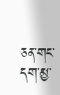ཅན་གང་དག་མྱ་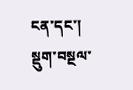ངན་དང་། སྡུག་བསྔལ་